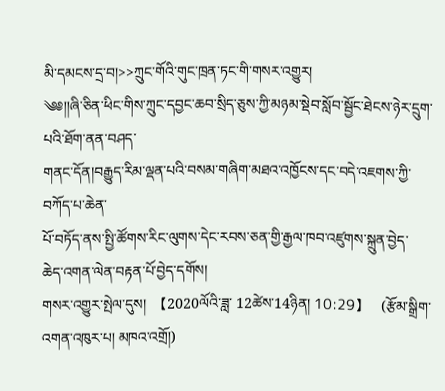མི་དམངས་དྲ་བ།>>ཀྲུང་གོའི་གུང་ཁྲན་ཏང་གི་གསར་འགྱུར།
༄༅།།ཞི་ཅིན་ཕིང་གིས་ཀྲུང་དབྱང་ཆབ་སྲིད་ཅུས་ཀྱི་མཉམ་སྡེབ་སློབ་སྦྱོང་ཐེངས་ཉེར་དྲུག་པའི་ཐོག་ནན་བཤད་
གནང་དོན།བརྒྱུད་རིམ་ལྡན་པའི་བསམ་གཞིག་མཐའ་འཁྱོངས་དང་བདེ་འཇགས་ཀྱི་བཀོད་པ་ཆེན་
པོ་བཏོད་ནས་སྤྱི་ཚོགས་རིང་ལུགས་དེང་རབས་ཅན་གྱི་རྒྱལ་ཁབ་འཛུགས་སྐྲུན་བྱེད་
ཆེད་འགན་ལེན་བརྟན་པོ་བྱེད་དགོས།
གསར་འགྱུར་སྤེལ་དུས།  【2020ལོའི་ཟླ་ 12ཚེས་14ཉིན། 10:29】   (རྩོམ་སྒྲིག་འགན་འཁུར་པ། མཁའ་འགྲོ།)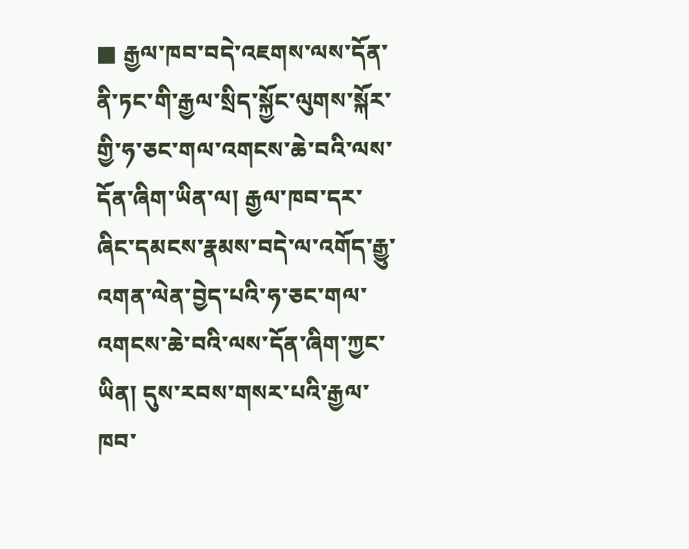■ རྒྱལ་ཁབ་བདེ་འཇགས་ལས་དོན་ནི་ཏང་གི་རྒྱལ་སྲིད་སྐྱོང་ལུགས་སྐོར་གྱི་ཧ་ཅང་གལ་འགངས་ཆེ་བའི་ལས་དོན་ཞིག་ཡིན་ལ། རྒྱལ་ཁབ་དར་ཞིང་དམངས་རྣམས་བདེ་ལ་འགོད་རྒྱུ་འགན་ལེན་བྱེད་པའི་ཧ་ཅང་གལ་འགངས་ཆེ་བའི་ལས་དོན་ཞིག་ཀྱང་ཡིན། དུས་རབས་གསར་པའི་རྒྱལ་ཁབ་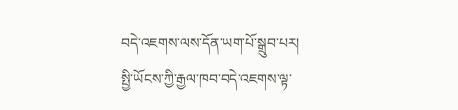བདེ་འཇགས་ལས་དོན་ཡག་པོ་སྒྲུབ་པར། སྤྱི་ཡོངས་ཀྱི་རྒྱལ་ཁབ་བདེ་འཇགས་ལྟ་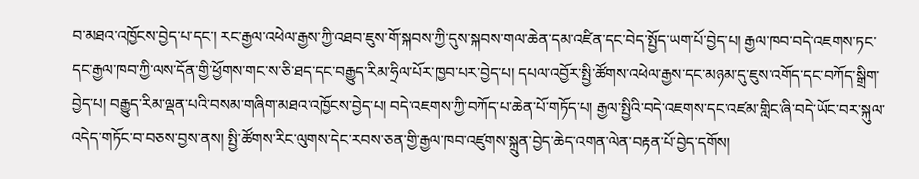བ་མཐའ་འཁྱོངས་བྱེད་པ་དང་། རང་རྒྱལ་འཕེལ་རྒྱས་ཀྱི་འཐབ་ཇུས་གོ་སྐབས་ཀྱི་དུས་སྐབས་གལ་ཆེན་དམ་འཛིན་དང་བེད་སྤྱོད་ཡག་པོ་བྱེད་པ། རྒྱལ་ཁབ་བདེ་འཇགས་ཏང་དང་རྒྱལ་ཁབ་ཀྱི་ལས་དོན་གྱི་ཕྱོགས་གང་ས་ཅི་ཐད་དང་བརྒྱུད་རིམ་ཧྲིལ་པོར་ཁྱབ་པར་བྱེད་པ། དཔལ་འབྱོར་སྤྱི་ཚོགས་འཕེལ་རྒྱས་དང་མཉམ་དུ་ཇུས་འགོད་དང་བཀོད་སྒྲིག་བྱེད་པ། བརྒྱུད་རིམ་ལྡན་པའི་བསམ་གཞིག་མཐའ་འཁྱོངས་བྱེད་པ། བདེ་འཇགས་ཀྱི་བཀོད་པ་ཆེན་པོ་གཏོད་པ། རྒྱལ་སྤྱིའི་བདེ་འཇགས་དང་འཛམ་གླིང་ཞི་བདེ་ཡོང་བར་སྐུལ་འདེད་གཏོང་བ་བཅས་བྱས་ནས། སྤྱི་ཚོགས་རིང་ལུགས་དེང་རབས་ཅན་གྱི་རྒྱལ་ཁབ་འཛུགས་སྐྲུན་བྱེད་ཆེད་འགན་ལེན་བརྟན་པོ་བྱེད་དགོས།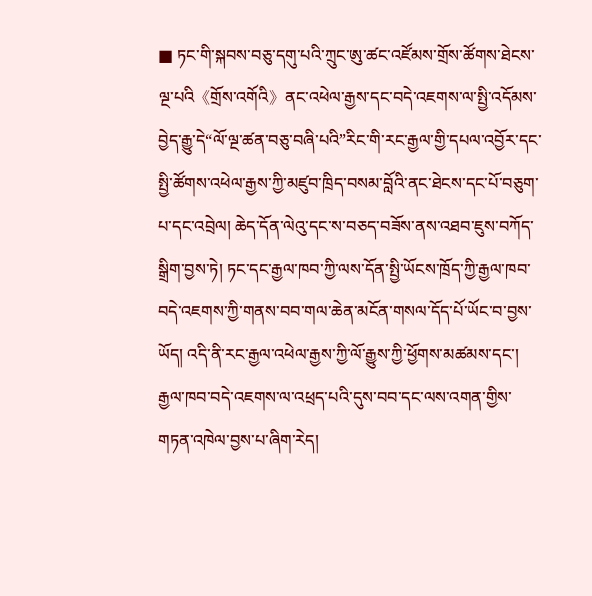■ ཏང་གི་སྐབས་བཅུ་དགུ་པའི་ཀྲུང་ཨུ་ཚང་འཛོམས་གྲོས་ཚོགས་ཐེངས་ལྔ་པའི《གྲོས་འགོའི》ནང་འཕེལ་རྒྱས་དང་བདེ་འཇགས་ལ་སྤྱི་འདོམས་བྱེད་རྒྱུ་དེ“ལོ་ལྔ་ཚན་བཅུ་བཞི་པའི”རིང་གི་རང་རྒྱལ་གྱི་དཔལ་འབྱོར་དང་སྤྱི་ཚོགས་འཕེལ་རྒྱས་ཀྱི་མཛུབ་ཁྲིད་བསམ་བློའི་ནང་ཐེངས་དང་པོ་བཅུག་པ་དང་འབྲེལ། ཆེད་དོན་ལེའུ་དང་ས་བཅད་བཟོས་ནས་འཐབ་ཇུས་བཀོད་སྒྲིག་བྱས་ཏེ། ཏང་དང་རྒྱལ་ཁབ་ཀྱི་ལས་དོན་སྤྱི་ཡོངས་ཁྲོད་ཀྱི་རྒྱལ་ཁབ་བདེ་འཇགས་ཀྱི་གནས་བབ་གལ་ཆེན་མངོན་གསལ་དོད་པོ་ཡོང་བ་བྱས་ཡོད། འདི་ནི་རང་རྒྱལ་འཕེལ་རྒྱས་ཀྱི་ལོ་རྒྱུས་ཀྱི་ཕྱོགས་མཚམས་དང་། རྒྱལ་ཁབ་བདེ་འཇགས་ལ་འཕྲད་པའི་དུས་བབ་དང་ལས་འགན་གྱིས་གཏན་འཁེལ་བྱས་པ་ཞིག་རེད།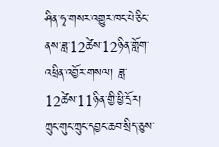ཤིན་ཧྭ་གསར་འགྱུར་ཁང་པེ་ཅིང་ནས་ཟླ་12ཚེས་12ཉིན་གློག་འཕྲིན་འབྱོར་གསལ། ཟླ་12ཚེས་11ཉིན་གྱི་ཕྱི་དྲོར། ཀྲུང་གུང་ཀྲུང་དབྱང་ཆབ་སྲིད་ཅུས་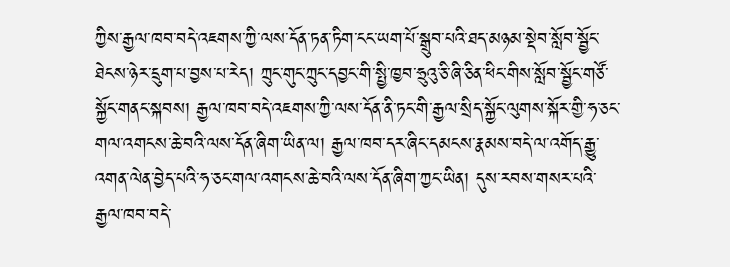ཀྱིས་རྒྱལ་ཁབ་བདེ་འཇགས་ཀྱི་ལས་དོན་ཏན་ཏིག་ངང་ཡག་པོ་སྒྲུབ་པའི་ཐད་མཉམ་སྡེབ་སློབ་སྦྱོང་ཐེངས་ཉེར་དྲུག་པ་བྱས་པ་རེད། ཀྲུང་གུང་ཀྲུང་དབྱང་གི་སྤྱི་ཁྱབ་ཧྲུའུ་ཅི་ཞི་ཅིན་ཕིང་གིས་སློབ་སྦྱོང་གཙོ་སྐྱོང་གནང་སྐབས། རྒྱལ་ཁབ་བདེ་འཇགས་ཀྱི་ལས་དོན་ནི་ཏང་གི་རྒྱལ་སྲིད་སྐྱོང་ལུགས་སྐོར་གྱི་ཧ་ཅང་གལ་འགངས་ཆེ་བའི་ལས་དོན་ཞིག་ཡིན་ལ། རྒྱལ་ཁབ་དར་ཞིང་དམངས་རྣམས་བདེ་ལ་འགོད་རྒྱུ་འགན་ལེན་བྱེད་པའི་ཧ་ཅང་གལ་འགངས་ཆེ་བའི་ལས་དོན་ཞིག་ཀྱང་ཡིན། དུས་རབས་གསར་པའི་རྒྱལ་ཁབ་བདེ་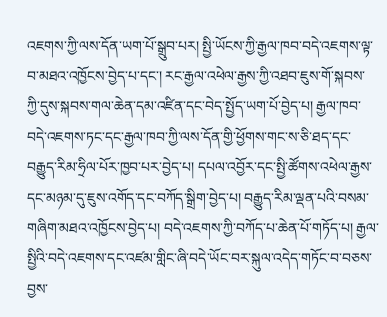འཇགས་ཀྱི་ལས་དོན་ཡག་པོ་སྒྲུབ་པར། སྤྱི་ཡོངས་ཀྱི་རྒྱལ་ཁབ་བདེ་འཇགས་ལྟ་བ་མཐའ་འཁྱོངས་བྱེད་པ་དང་། རང་རྒྱལ་འཕེལ་རྒྱས་ཀྱི་འཐབ་ཇུས་གོ་སྐབས་ཀྱི་དུས་སྐབས་གལ་ཆེན་དམ་འཛིན་དང་བེད་སྤྱོད་ཡག་པོ་བྱེད་པ། རྒྱལ་ཁབ་བདེ་འཇགས་ཏང་དང་རྒྱལ་ཁབ་ཀྱི་ལས་དོན་གྱི་ཕྱོགས་གང་ས་ཅི་ཐད་དང་བརྒྱུད་རིམ་ཧྲིལ་པོར་ཁྱབ་པར་བྱེད་པ། དཔལ་འབྱོར་དང་སྤྱི་ཚོགས་འཕེལ་རྒྱས་དང་མཉམ་དུ་ཇུས་འགོད་དང་བཀོད་སྒྲིག་བྱེད་པ། བརྒྱུད་རིམ་ལྡན་པའི་བསམ་གཞིག་མཐའ་འཁྱོངས་བྱེད་པ། བདེ་འཇགས་ཀྱི་བཀོད་པ་ཆེན་པོ་གཏོད་པ། རྒྱལ་སྤྱིའི་བདེ་འཇགས་དང་འཛམ་གླིང་ཞི་བདེ་ཡོང་བར་སྐུལ་འདེད་གཏོང་བ་བཅས་བྱས་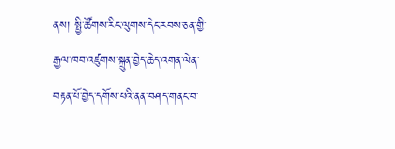ནས། སྤྱི་ཚོགས་རིང་ལུགས་དེང་རབས་ཅན་གྱི་རྒྱལ་ཁབ་འཛུགས་སྐྲུན་བྱེད་ཆེད་འགན་ལེན་བརྟན་པོ་བྱེད་དགོས་པའི་ནན་བཤད་གནང་བ་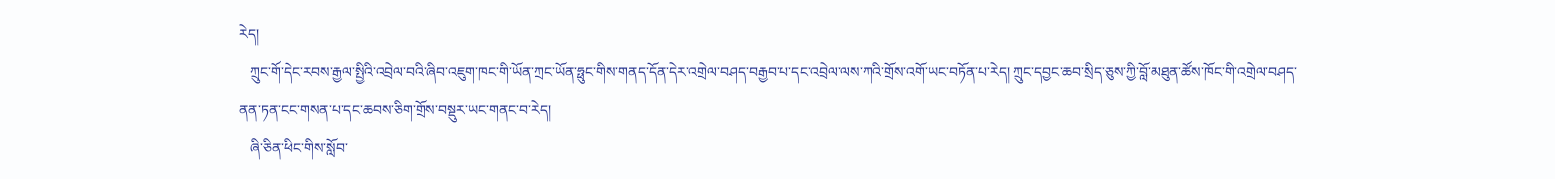རེད།
   ཀྲུང་གོ་དེང་རབས་རྒྱལ་སྤྱིའི་འབྲེལ་བའི་ཞིབ་འཇུག་ཁང་གི་ཡོན་ཀྲང་ཡོན་ཧྥུང་གིས་གནད་དོན་དེར་འགྲེལ་བཤད་བརྒྱབ་པ་དང་འབྲེལ་ལས་ཀའི་གྲོས་འགོ་ཡང་བཏོན་པ་རེད། ཀྲུང་དབྱང་ཆབ་སྲིད་ཅུས་ཀྱི་བློ་མཐུན་ཚོས་ཁོང་གི་འགྲེལ་བཤད་ནན་ཏན་ངང་གསན་པ་དང་ཆབས་ཅིག་གྲོས་བསྡུར་ཡང་གནང་བ་རེད།
   ཞི་ཅིན་ཕིང་གིས་སློབ་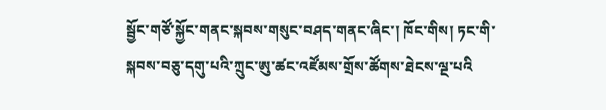སྦྱོང་གཙོ་སྐྱོང་གནང་སྐབས་གསུང་བཤད་གནང་ཞིང་། ཁོང་གིས། ཏང་གི་སྐབས་བཅུ་དགུ་པའི་ཀྲུང་ཨུ་ཚང་འཛོམས་གྲོས་ཚོགས་ཐེངས་ལྔ་པའི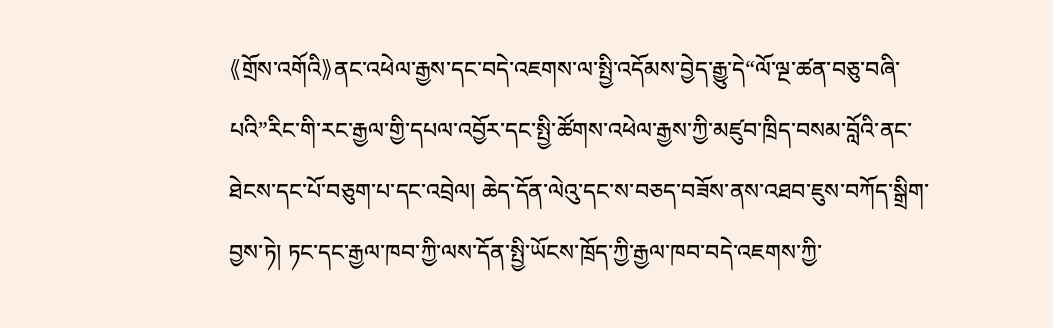《གྲོས་འགོའི》ནང་འཕེལ་རྒྱས་དང་བདེ་འཇགས་ལ་སྤྱི་འདོམས་བྱེད་རྒྱུ་དེ“ལོ་ལྔ་ཚན་བཅུ་བཞི་པའི”རིང་གི་རང་རྒྱལ་གྱི་དཔལ་འབྱོར་དང་སྤྱི་ཚོགས་འཕེལ་རྒྱས་ཀྱི་མཛུབ་ཁྲིད་བསམ་བློའི་ནང་ཐེངས་དང་པོ་བཅུག་པ་དང་འབྲེལ། ཆེད་དོན་ལེའུ་དང་ས་བཅད་བཟོས་ནས་འཐབ་ཇུས་བཀོད་སྒྲིག་བྱས་ཏེ། ཏང་དང་རྒྱལ་ཁབ་ཀྱི་ལས་དོན་སྤྱི་ཡོངས་ཁྲོད་ཀྱི་རྒྱལ་ཁབ་བདེ་འཇགས་ཀྱི་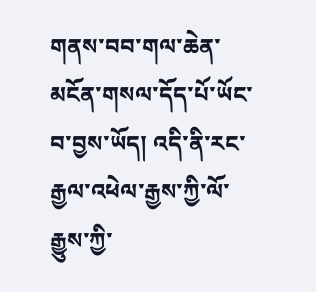གནས་བབ་གལ་ཆེན་མངོན་གསལ་དོད་པོ་ཡོང་བ་བྱས་ཡོད། འདི་ནི་རང་རྒྱལ་འཕེལ་རྒྱས་ཀྱི་ལོ་རྒྱུས་ཀྱི་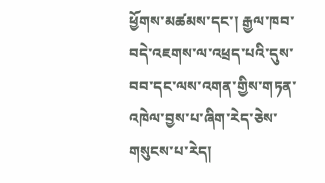ཕྱོགས་མཚམས་དང་། རྒྱལ་ཁབ་བདེ་འཇགས་ལ་འཕྲད་པའི་དུས་བབ་དང་ལས་འགན་གྱིས་གཏན་འཁེལ་བྱས་པ་ཞིག་རེད་ཅེས་གསུངས་པ་རེད།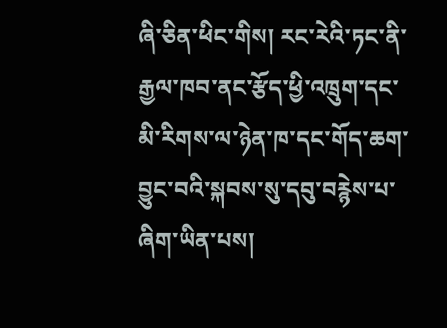ཞི་ཅིན་ཕིང་གིས། རང་རེའི་ཏང་ནི་རྒྱལ་ཁབ་ནང་རྩོད་ཕྱི་འཁྲུག་དང་མི་རིགས་ལ་ཉེན་ཁ་དང་གོད་ཆག་བྱུང་བའི་སྐབས་སུ་དབུ་བརྙེས་པ་ཞིག་ཡིན་པས།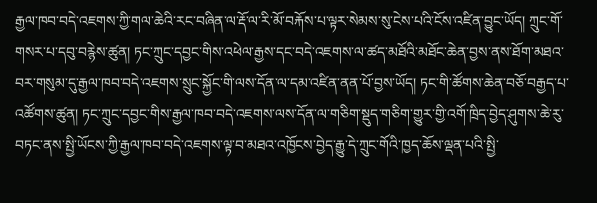རྒྱལ་ཁབ་བདེ་འཇགས་ཀྱི་གལ་ཆེའི་རང་བཞིན་ལ་རྡོ་ལ་རི་མོ་བརྐོས་པ་ལྟར་སེམས་སུ་ངེས་པའི་ངོས་འཛིན་བྱུང་ཡོད། ཀྲུང་གོ་གསར་པ་དབུ་བརྙེས་ཚུན། ཏང་ཀྲུང་དབྱང་གིས་འཕེལ་རྒྱས་དང་བདེ་འཇགས་ལ་ཚད་མཐོའི་མཐོང་ཆེན་བྱས་ནས་ཐོག་མཐའ་བར་གསུམ་དུ་རྒྱལ་ཁབ་བདེ་འཇགས་སྲུང་སྐྱོང་གི་ལས་དོན་ལ་དམ་འཛིན་ནན་པོ་བྱས་ཡོད། ཏང་གི་ཚོགས་ཆེན་བཅོ་བརྒྱད་པ་འཚོགས་ཚུན། ཏང་ཀྲུང་དབྱང་གིས་རྒྱལ་ཁབ་བདེ་འཇགས་ལས་དོན་ལ་གཅིག་སྡུད་གཅིག་གྱུར་གྱི་འགོ་ཁྲིད་བྱེད་ཤུགས་ཆེ་རུ་བཏང་ནས་སྤྱི་ཡོངས་ཀྱི་རྒྱལ་ཁབ་བདེ་འཇགས་ལྟ་བ་མཐའ་འཁྱོངས་བྱེད་རྒྱུ་དེ་ཀྲུང་གོའི་ཁྱད་ཆོས་ལྡན་པའི་སྤྱི་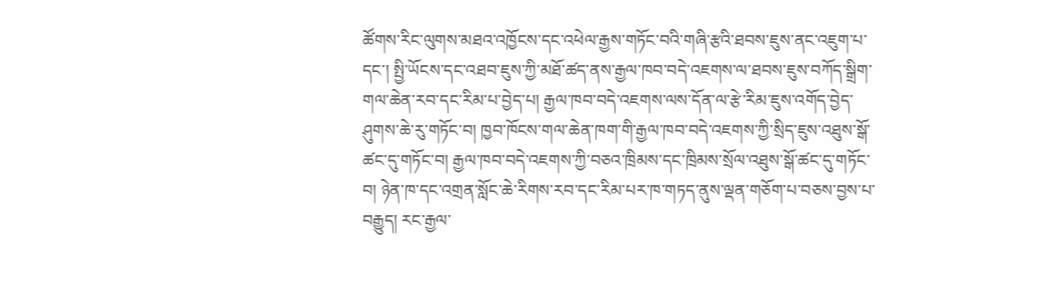ཚོགས་རིང་ལུགས་མཐའ་འཁྱོངས་དང་འཕེལ་རྒྱས་གཏོང་བའི་གཞི་རྩའི་ཐབས་ཇུས་ནང་འཇུག་པ་དང་། སྤྱི་ཡོངས་དང་འཐབ་ཇུས་ཀྱི་མཐོ་ཚད་ནས་རྒྱལ་ཁབ་བདེ་འཇགས་ལ་ཐབས་ཇུས་བཀོད་སྒྲིག་གལ་ཆེན་རབ་དང་རིམ་པ་བྱེད་པ། རྒྱལ་ཁབ་བདེ་འཇགས་ལས་དོན་ལ་རྩེ་རིམ་ཇུས་འགོད་བྱེད་ཤུགས་ཆེ་རུ་གཏོང་བ། ཁྱབ་ཁོངས་གལ་ཆེན་ཁག་གི་རྒྱལ་ཁབ་བདེ་འཇགས་ཀྱི་སྲིད་ཇུས་འཐུས་སྒོ་ཚང་དུ་གཏོང་བ། རྒྱལ་ཁབ་བདེ་འཇགས་ཀྱི་བཅའ་ཁྲིམས་དང་ཁྲིམས་སྲོལ་འཐུས་སྒོ་ཚང་དུ་གཏོང་བ། ཉེན་ཁ་དང་འགྲན་སློང་ཆེ་རིགས་རབ་དང་རིམ་པར་ཁ་གཏད་ནུས་ལྡན་གཅོག་པ་བཅས་བྱས་པ་བརྒྱུད། རང་རྒྱལ་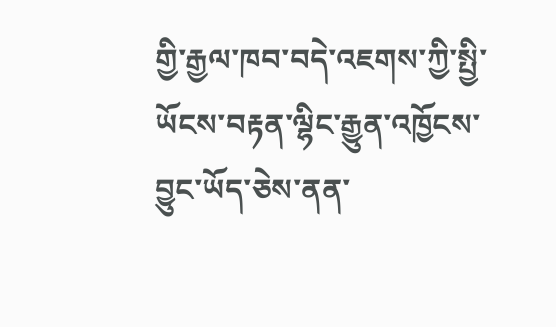གྱི་རྒྱལ་ཁབ་བདེ་འཇགས་ཀྱི་སྤྱི་ཡོངས་བརྟན་ལྷིང་རྒྱུན་འཁྱོངས་བྱུང་ཡོད་ཅེས་ནན་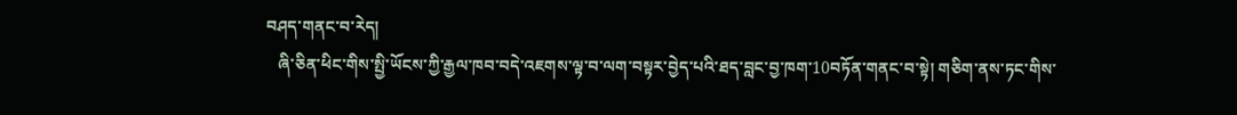བཤད་གནང་བ་རེད།
   ཞི་ཅིན་ཕིང་གིས་སྤྱི་ཡོངས་ཀྱི་རྒྱལ་ཁབ་བདེ་འཇགས་ལྟ་བ་ལག་བསྟར་བྱེད་པའི་ཐད་བླང་བྱ་ཁག་10བཏོན་གནང་བ་སྟེ། གཅིག་ནས་ཏང་གིས་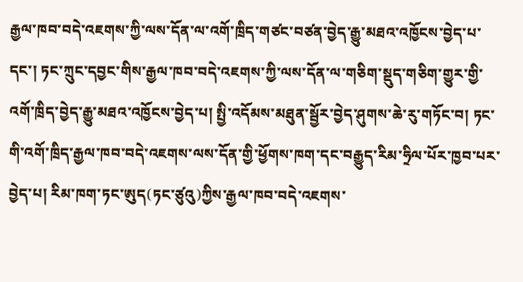རྒྱལ་ཁབ་བདེ་འཇགས་ཀྱི་ལས་དོན་ལ་འགོ་ཁྲིད་གཙང་བཙན་བྱེད་རྒྱུ་མཐའ་འཁྱོངས་བྱེད་པ་དང་། ཏང་ཀྲུང་དབྱང་གིས་རྒྱལ་ཁབ་བདེ་འཇགས་ཀྱི་ལས་དོན་ལ་གཅིག་སྡུད་གཅིག་གྱུར་གྱི་འགོ་ཁྲིད་བྱེད་རྒྱུ་མཐའ་འཁྱོངས་བྱེད་པ། སྤྱི་འདོམས་མཐུན་སྦྱོར་བྱེད་ཤུགས་ཆེ་རུ་གཏོང་བ། ཏང་གི་འགོ་ཁྲིད་རྒྱལ་ཁབ་བདེ་འཇགས་ལས་དོན་གྱི་ཕྱོགས་ཁག་དང་བརྒྱུད་རིམ་ཧྲིལ་པོར་ཁྱབ་པར་བྱེད་པ། རིམ་ཁག་ཏང་ཨུད(ཏང་ཙུའུ)ཀྱིས་རྒྱལ་ཁབ་བདེ་འཇགས་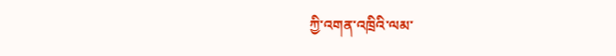ཀྱི་འགན་འཁྲིའི་ལམ་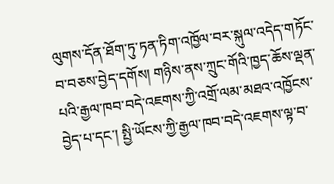ལུགས་དོན་ཐོག་ཏུ་ཏན་ཏིག་འཁྱོལ་བར་སྐུལ་འདེད་གཏོང་བ་བཅས་བྱེད་དགོས། གཉིས་ནས་ཀྲུང་གོའི་ཁྱད་ཆོས་ལྡན་པའི་རྒྱལ་ཁབ་བདེ་འཇགས་ཀྱི་འགྲོ་ལམ་མཐའ་འཁྱོངས་བྱེད་པ་དང་། སྤྱི་ཡོངས་ཀྱི་རྒྱལ་ཁབ་བདེ་འཇགས་ལྟ་བ་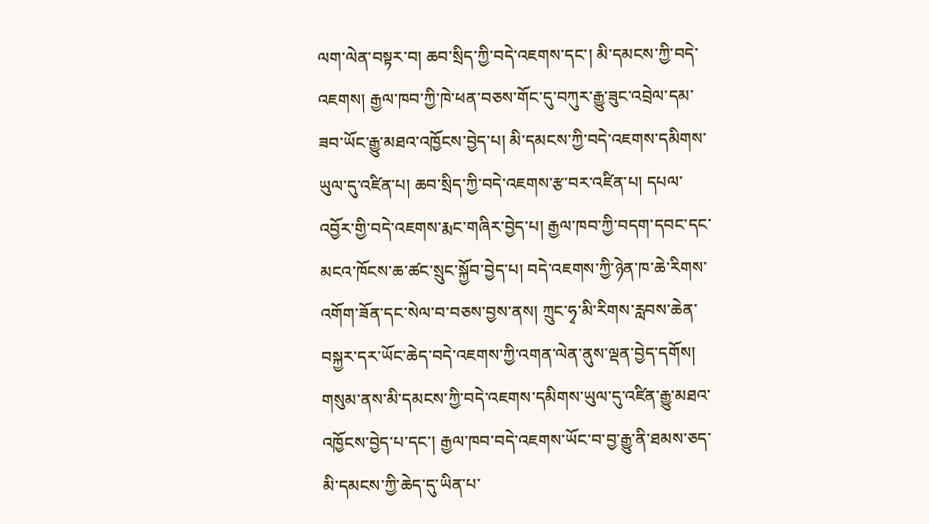ལག་ལེན་བསྟར་བ། ཆབ་སྲིད་ཀྱི་བདེ་འཇགས་དང་། མི་དམངས་ཀྱི་བདེ་འཇགས། རྒྱལ་ཁབ་ཀྱི་ཁེ་ཕན་བཅས་གོང་དུ་བཀུར་རྒྱུ་ཟུང་འབྲེལ་དམ་ཟབ་ཡོང་རྒྱུ་མཐའ་འཁྱོངས་བྱེད་པ། མི་དམངས་ཀྱི་བདེ་འཇགས་དམིགས་ཡུལ་དུ་འཛིན་པ། ཆབ་སྲིད་ཀྱི་བདེ་འཇགས་རྩ་བར་འཛིན་པ། དཔལ་འབྱོར་གྱི་བདེ་འཇགས་རྨང་གཞིར་བྱེད་པ། རྒྱལ་ཁབ་ཀྱི་བདག་དབང་དང་མངའ་ཁོངས་ཆ་ཚང་སྲུང་སྐྱོབ་བྱེད་པ། བདེ་འཇགས་ཀྱི་ཉེན་ཁ་ཆེ་རིགས་འགོག་ཟོན་དང་སེལ་བ་བཅས་བྱས་ནས། ཀྲུང་ཧྭ་མི་རིགས་རླབས་ཆེན་བསྐྱར་དར་ཡོང་ཆེད་བདེ་འཇགས་ཀྱི་འགན་ལེན་ནུས་ལྡན་བྱེད་དགོས། གསུམ་ནས་མི་དམངས་ཀྱི་བདེ་འཇགས་དམིགས་ཡུལ་དུ་འཛིན་རྒྱུ་མཐའ་འཁྱོངས་བྱེད་པ་དང་། རྒྱལ་ཁབ་བདེ་འཇགས་ཡོང་བ་བྱ་རྒྱུ་ནི་ཐམས་ཅད་མི་དམངས་ཀྱི་ཆེད་དུ་ཡིན་པ་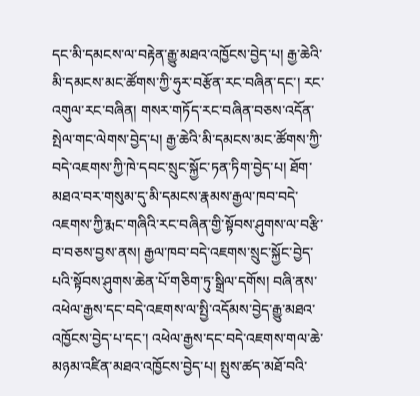དང་མི་དམངས་ལ་བརྟེན་རྒྱུ་མཐའ་འཁྱོངས་བྱེད་པ། རྒྱ་ཆེའི་མི་དམངས་མང་ཚོགས་ཀྱི་ཧུར་བརྩོན་རང་བཞིན་དང་། རང་འགུལ་རང་བཞིན། གསར་གཏོད་རང་བཞིན་བཅས་འདོན་སྤེལ་གང་ལེགས་བྱེད་པ། རྒྱ་ཆེའི་མི་དམངས་མང་ཚོགས་ཀྱི་བདེ་འཇགས་ཀྱི་ཁེ་དབང་སྲུང་སྐྱོང་ཏན་ཏིག་བྱེད་པ། ཐོག་མཐའ་བར་གསུམ་དུ་མི་དམངས་རྣམས་རྒྱལ་ཁབ་བདེ་འཇགས་ཀྱི་རྨང་གཞིའི་རང་བཞིན་གྱི་སྟོབས་ཤུགས་ལ་བརྩི་བ་བཅས་བྱས་ནས། རྒྱལ་ཁབ་བདེ་འཇགས་སྲུང་སྐྱོང་བྱེད་པའི་སྟོབས་ཤུགས་ཆེན་པོ་གཅིག་ཏུ་སྒྲིལ་དགོས། བཞི་ནས་འཕེལ་རྒྱས་དང་བདེ་འཇགས་ལ་སྤྱི་འདོམས་བྱེད་རྒྱུ་མཐའ་འཁྱོངས་བྱེད་པ་དང་། འཕེལ་རྒྱས་དང་བདེ་འཇགས་གལ་ཆེ་མཉམ་འཛིན་མཐའ་འཁྱོངས་བྱེད་པ། སྤུས་ཚད་མཐོ་བའི་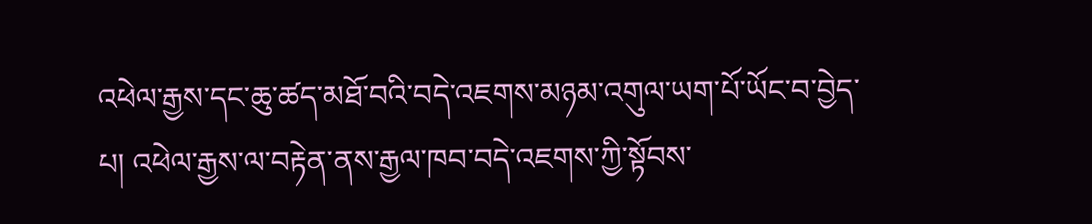འཕེལ་རྒྱས་དང་ཆུ་ཚད་མཐོ་བའི་བདེ་འཇགས་མཉམ་འགུལ་ཡག་པོ་ཡོང་བ་བྱེད་པ། འཕེལ་རྒྱས་ལ་བརྟེན་ནས་རྒྱལ་ཁབ་བདེ་འཇགས་ཀྱི་སྟོབས་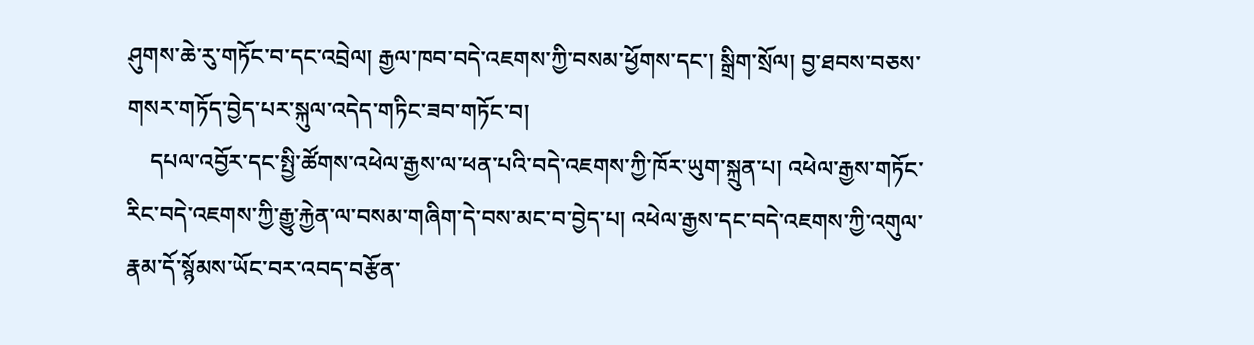ཤུགས་ཆེ་རུ་གཏོང་བ་དང་འབྲེལ། རྒྱལ་ཁབ་བདེ་འཇགས་ཀྱི་བསམ་ཕྱོགས་དང་། སྒྲིག་སྲོལ། བྱ་ཐབས་བཅས་གསར་གཏོད་བྱེད་པར་སྐུལ་འདེད་གཏིང་ཟབ་གཏོང་བ།
    དཔལ་འབྱོར་དང་སྤྱི་ཚོགས་འཕེལ་རྒྱས་ལ་ཕན་པའི་བདེ་འཇགས་ཀྱི་ཁོར་ཡུག་སྐྲུན་པ། འཕེལ་རྒྱས་གཏོང་རིང་བདེ་འཇགས་ཀྱི་རྒྱུ་རྐྱེན་ལ་བསམ་གཞིག་དེ་བས་མང་བ་བྱེད་པ། འཕེལ་རྒྱས་དང་བདེ་འཇགས་ཀྱི་འགུལ་རྣམ་དོ་སྙོམས་ཡོང་བར་འབད་བརྩོན་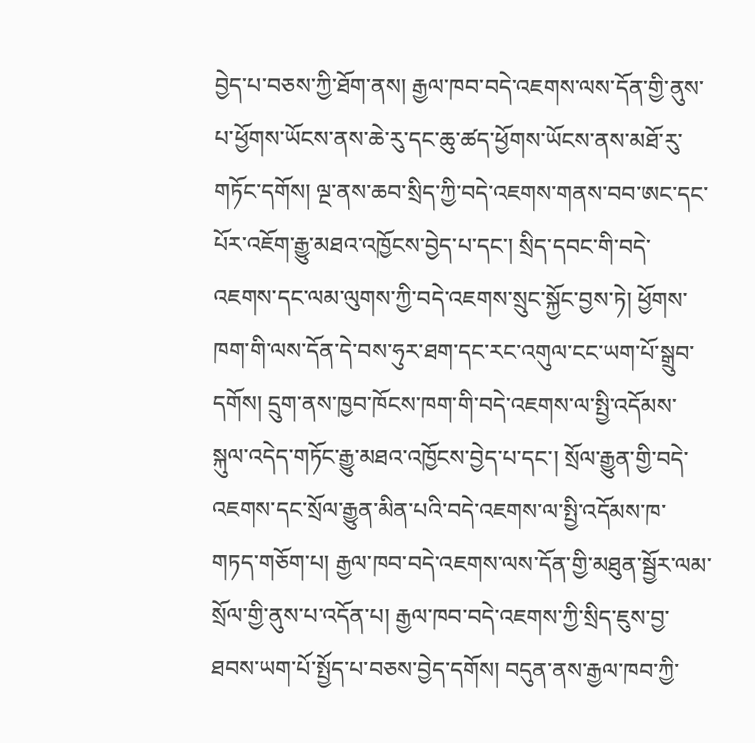བྱེད་པ་བཅས་ཀྱི་ཐོག་ནས། རྒྱལ་ཁབ་བདེ་འཇགས་ལས་དོན་གྱི་ནུས་པ་ཕྱོགས་ཡོངས་ནས་ཆེ་རུ་དང་ཆུ་ཚད་ཕྱོགས་ཡོངས་ནས་མཐོ་རུ་གཏོང་དགོས། ལྔ་ནས་ཆབ་སྲིད་ཀྱི་བདེ་འཇགས་གནས་བབ་ཨང་དང་པོར་འཇོག་རྒྱུ་མཐའ་འཁྱོངས་བྱེད་པ་དང་། སྲིད་དབང་གི་བདེ་འཇགས་དང་ལམ་ལུགས་ཀྱི་བདེ་འཇགས་སྲུང་སྐྱོང་བྱས་ཏེ། ཕྱོགས་ཁག་གི་ལས་དོན་དེ་བས་ཧུར་ཐག་དང་རང་འགུལ་ངང་ཡག་པོ་སྒྲུབ་དགོས། དྲུག་ནས་ཁྱབ་ཁོངས་ཁག་གི་བདེ་འཇགས་ལ་སྤྱི་འདོམས་སྐུལ་འདེད་གཏོང་རྒྱུ་མཐའ་འཁྱོངས་བྱེད་པ་དང་། སྲོལ་རྒྱུན་གྱི་བདེ་འཇགས་དང་སྲོལ་རྒྱུན་མིན་པའི་བདེ་འཇགས་ལ་སྤྱི་འདོམས་ཁ་གཏད་གཅོག་པ། རྒྱལ་ཁབ་བདེ་འཇགས་ལས་དོན་གྱི་མཐུན་སྦྱོར་ལམ་སྲོལ་གྱི་ནུས་པ་འདོན་པ། རྒྱལ་ཁབ་བདེ་འཇགས་ཀྱི་སྲིད་ཇུས་བྱ་ཐབས་ཡག་པོ་སྤྱོད་པ་བཅས་བྱེད་དགོས། བདུན་ནས་རྒྱལ་ཁབ་ཀྱི་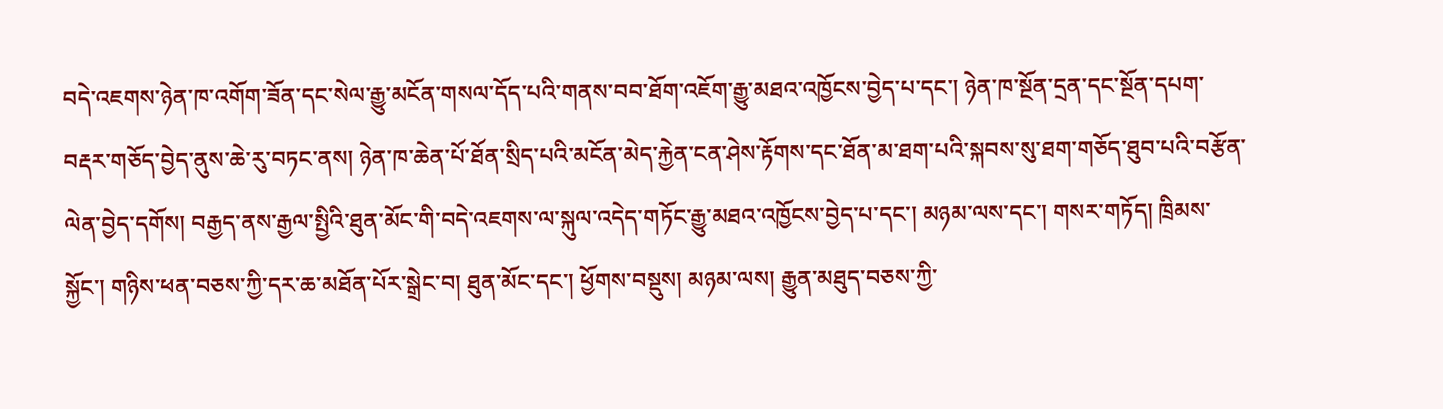བདེ་འཇགས་ཉེན་ཁ་འགོག་ཟོན་དང་སེལ་རྒྱུ་མངོན་གསལ་དོད་པའི་གནས་བབ་ཐོག་འཇོག་རྒྱུ་མཐའ་འཁྱོངས་བྱེད་པ་དང་། ཉེན་ཁ་སྔོན་དྲན་དང་སྔོན་དཔག་བརྡར་གཅོད་བྱེད་ནུས་ཆེ་རུ་བཏང་ནས། ཉེན་ཁ་ཆེན་པོ་ཐོན་སྲིད་པའི་མངོན་མེད་རྐྱེན་ངན་ཤེས་རྟོགས་དང་ཐོན་མ་ཐག་པའི་སྐབས་སུ་ཐག་གཅོད་ཐུབ་པའི་བརྩོན་ལེན་བྱེད་དགོས། བརྒྱད་ནས་རྒྱལ་སྤྱིའི་ཐུན་མོང་གི་བདེ་འཇགས་ལ་སྐུལ་འདེད་གཏོང་རྒྱུ་མཐའ་འཁྱོངས་བྱེད་པ་དང་། མཉམ་ལས་དང་། གསར་གཏོད། ཁྲིམས་སྐྱོང་། གཉིས་ཕན་བཅས་ཀྱི་དར་ཆ་མཐོན་པོར་སྒྲེང་བ། ཐུན་མོང་དང་། ཕྱོགས་བསྡུས། མཉམ་ལས། རྒྱུན་མཐུད་བཅས་ཀྱི་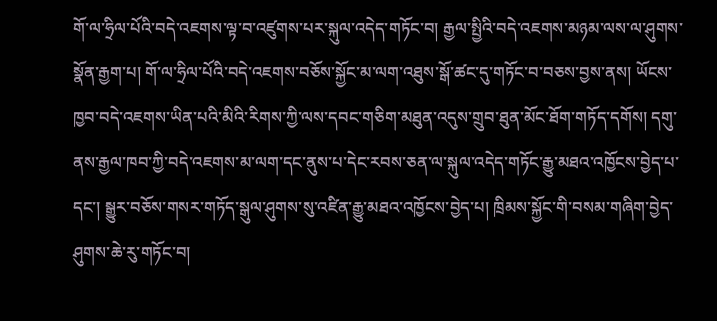གོ་ལ་ཧྲིལ་པོའི་བདེ་འཇགས་ལྟ་བ་འཛུགས་པར་སྐུལ་འདེད་གཏོང་བ། རྒྱལ་སྤྱིའི་བདེ་འཇགས་མཉམ་ལས་ལ་ཤུགས་སྣོན་རྒྱག་པ། གོ་ལ་ཧྲིལ་པོའི་བདེ་འཇགས་བཅོས་སྐྱོང་མ་ལག་འཐུས་སྒོ་ཚང་དུ་གཏོང་བ་བཅས་བྱས་ནས། ཡོངས་ཁྱབ་བདེ་འཇགས་ཡིན་པའི་མིའི་རིགས་ཀྱི་ལས་དབང་གཅིག་མཐུན་འདུས་གྲུབ་ཐུན་མོང་ཐོག་གཏོད་དགོས། དགུ་ནས་རྒྱལ་ཁབ་ཀྱི་བདེ་འཇགས་མ་ལག་དང་ནུས་པ་དེང་རབས་ཅན་ལ་སྐུལ་འདེད་གཏོང་རྒྱུ་མཐའ་འཁྱོངས་བྱེད་པ་དང་། སྒྱུར་བཅོས་གསར་གཏོད་སྒུལ་ཤུགས་སུ་འཛིན་རྒྱུ་མཐའ་འཁྱོངས་བྱེད་པ། ཁྲིམས་སྐྱོང་གི་བསམ་གཞིག་བྱེད་ཤུགས་ཆེ་རུ་གཏོང་བ།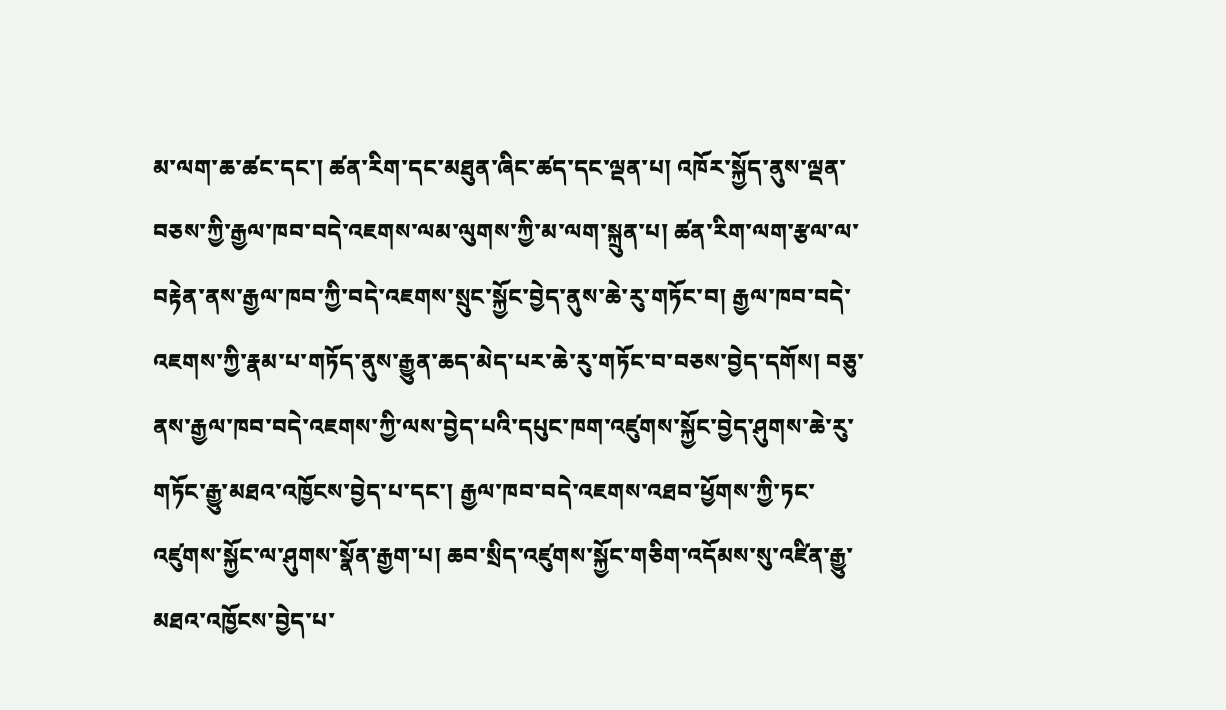མ་ལག་ཆ་ཚང་དང་། ཚན་རིག་དང་མཐུན་ཞིང་ཚད་དང་ལྡན་པ། འཁོར་སྐྱོད་ནུས་ལྡན་བཅས་ཀྱི་རྒྱལ་ཁབ་བདེ་འཇགས་ལམ་ལུགས་ཀྱི་མ་ལག་སྐྲུན་པ། ཚན་རིག་ལག་རྩལ་ལ་བརྟེན་ནས་རྒྱལ་ཁབ་ཀྱི་བདེ་འཇགས་སྲུང་སྐྱོང་བྱེད་ནུས་ཆེ་རུ་གཏོང་བ། རྒྱལ་ཁབ་བདེ་འཇགས་ཀྱི་རྣམ་པ་གཏོད་ནུས་རྒྱུན་ཆད་མེད་པར་ཆེ་རུ་གཏོང་བ་བཅས་བྱེད་དགོས། བཅུ་ནས་རྒྱལ་ཁབ་བདེ་འཇགས་ཀྱི་ལས་བྱེད་པའི་དཔུང་ཁག་འཛུགས་སྐྱོང་བྱེད་ཤུགས་ཆེ་རུ་གཏོང་རྒྱུ་མཐའ་འཁྱོངས་བྱེད་པ་དང་། རྒྱལ་ཁབ་བདེ་འཇགས་འཐབ་ཕྱོགས་ཀྱི་ཏང་འཛུགས་སྐྱོང་ལ་ཤུགས་སྣོན་རྒྱག་པ། ཆབ་སྲིད་འཛུགས་སྐྱོང་གཅིག་འདོམས་སུ་འཛིན་རྒྱུ་མཐའ་འཁྱོངས་བྱེད་པ་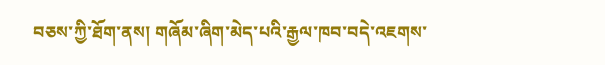བཅས་ཀྱི་ཐོག་ནས། གཞོམ་ཞིག་མེད་པའི་རྒྱལ་ཁབ་བདེ་འཇགས་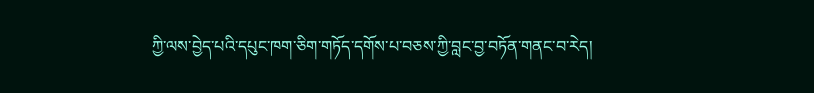ཀྱི་ལས་བྱེད་པའི་དཔུང་ཁག་ཅིག་གཏོད་དགོས་པ་བཅས་ཀྱི་བླང་བྱ་བཏོན་གནང་བ་རེད།